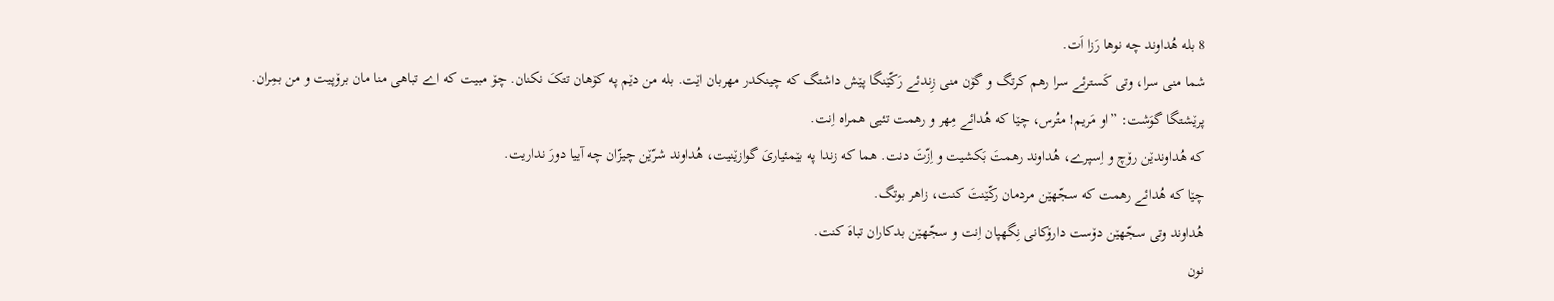8 بله هُداوند چه نوها رَزا اَت.
شما منی سرا، وتی کَسترئے سرا رهم کرتگ و گۆن منی زِندئے رَکّێنگا پێش داشتگ که چینکدر مهربان اێت. بله من دێم په کۆهان تتکَ نکنان. چۆ مبیت که اے تباهی منا مان برۆپیت و من بمِران.
پرێشتگا گوَشت: ”او مَریم! متُرس، چێا که هُدائے مِهر و رهمت تئیی همراه اِنت.
که هُداوندێن رۆچ و اِسپرے، هُداوند رهمتَ بَکشیت و اِزّتَ دنت. هما که زندا په بێمئیاریَ گوازێنیت، هُداوند شرّێن چیزّان چه آییا دورَ نداریت.
چێا که هُدائے رهمت که سجّهێن مردمان رکّێنتَ کنت، زاهر بوتگ.
هُداوند وتی سجّهێن دۆست دارۆکانی نِگهپان اِنت و سجّهێن بدکاران تباهَ کنت.
نون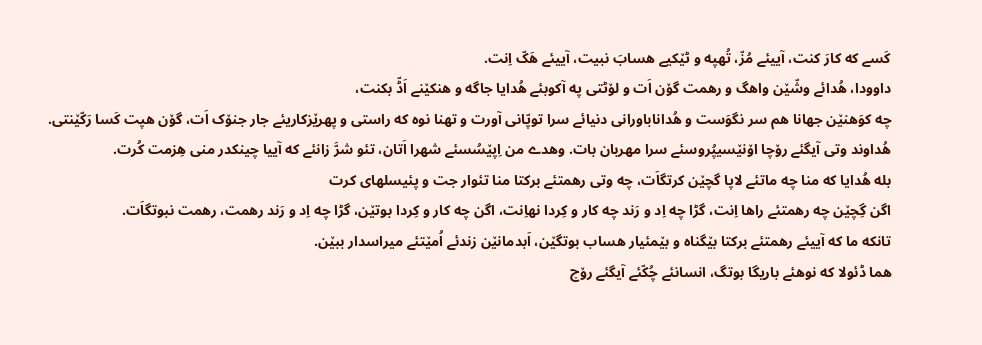کَسے که کارَ کنت، آییئے مُزّ، تُهپه و ٹێکیے هسابَ نبیت، آییئے هَکّ اِنت.
داوودا، هُدائے وشّێن واهگ و رهمت گۆن اَت و لۆٹتی په آکوبئے هُدایا جاگه و هنکێنے اَڈّ بکنت،
چه کوَهنێن جهانا هم سر نگوَست و هُداناباورانی دنیائے سرا توپّانی آورت و تهنا نوه که راستی و پهرێزکاریئے جار جنۆک اَت، گۆن هپت کَسا رَکّێنتی.
هُداوند وتی آیگئے رۆچا اۆنێسیپُروسئے سرا مهربان بات. وهدے من اِپێسُسئے شهرا اَتان، تئو شرَّ زانئے که آییا چینکدر منی هِزمت کُرت.
بله هُدایا که منا چه ماتئے لاپا گچێن کرتگاَت، چه وتی رهمتئے برکتا منا تئوار جت و پئیسلهای کرت
اگن گِچێن چه رهمتئے راها اِنت، گڑا چه اِد و رَند چه کار و کِردا نهاِنت، اگن چه کار و کِردا بوتێن، گڑا چه اِد و رَند رهمت، رهمت نبوتگاَت.
تانکه ما که آییئے رهمتئے برکتا بێگناه و بێمئیار هساب بوتگێن، اَبدمانێن زندئے اُمێتئے میراسدار ببێن.
هما ڈئولا که نوهئے باریگا بوتگ، انسانئے چُکّئے آیگئے رۆچ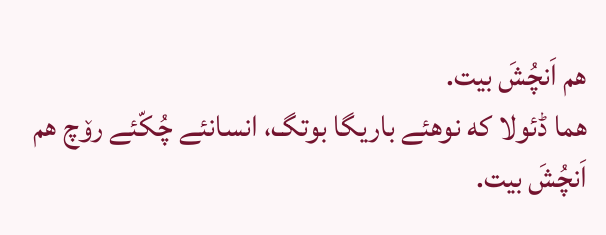هم اَنچُشَ بیت.
هما ڈئولا که نوهئے باریگا بوتگ، انسانئے چُکّئے رۆچ هم اَنچُشَ بیت.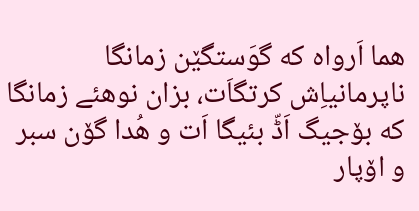هما اَرواه که گوَستگێن زمانگا ناپرمانیاِش کرتگاَت، بزان نوهئے زمانگا که بۆجیگ اَڈّ بئیگا اَت و هُدا گۆن سبر و اۆپار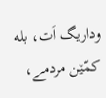وداریگ اَت، بله کمّێن مردمے،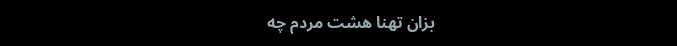بزان تهنا هشت مردم چه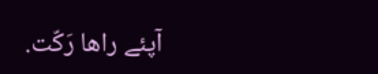آپئے راها رَکّت.